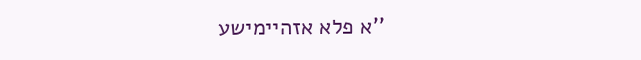''א פלא אזהיימישע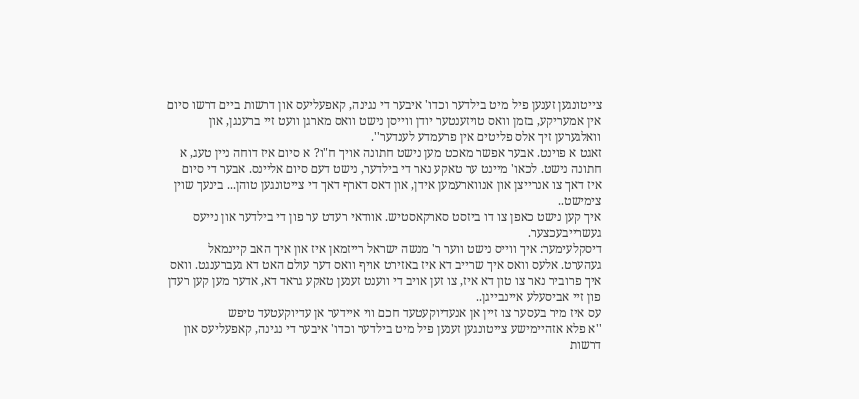צייטונגען זענען פיל מיט בילדער וכדו' איבער די נגינה, קאפעליעס און דרשות ביים דרשו סיום אין אמעריקע, בזמן וואס טויזענטער יודן ווייסן נישט וואס מארגן וועט זיי ברענגן, און וואלגערען זיך אלס פליטים אין פרעמדע לענדער''.
זאגט א פוינט. אבער אפשר מאכט מען נישט חתונה אויך ח"ו? א סיום איז דוחה ניין טעג, א חתונה נישט. לכאו' מיינט ער טאקע נאר די בילדער, נישט דעם סיום אליינס. אבער די סיום איז דאך צו אנרייצן און אנווארעמען אידן, און דאס דארף דאך די צייטונגען טוהן... בינעך שוין צימישט..
איך קען נישט כאפן צו דו ביזסט סארקאסטיש. אוודאי רעדט ער פון די בילדער און נייעס געשרייבעכצער.
דיסקלעימער: איך ווייס נישט ווער ר' מנשה ישראל רייזמאן איז און איך האב קיינמאל געהערט. אלעס וואס איך שרייב דא איז באזירט אויף וואס דער עולם האט דא געברענגט. וואס איך פרוביר נאר צו טון דא איז, צו זען אויב די ווענט זענען טאקע גראד דא, אדער מען קען רעדן פון זיי אביסעלע איינבייגן..
עס איז מיר בעסער צו זיין אן אנעדיוקעטעד חכם ווי איידער אן עדיוקעטעד טיפש
''א פלא אזהיימישע צייטונגען זענען פיל מיט בילדער וכדו' איבער די נגינה, קאפעליעס און דרשות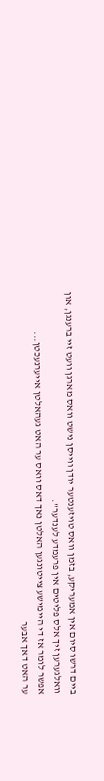ביים דרשו סיום אין אמעריקע, בזמן וואס טויזענטער יודן ווייסן נישט וואס מארגן וועט זיי ברענגן, און וואלגערען זיך אלס פליטים אין פרעמדע לענדער''.
אפשר לומר אז די היימישע צייטונגען האלטן נאך דאס וואס ער האט געהאלטן אייערנעכטן...
ער האט דאך אבער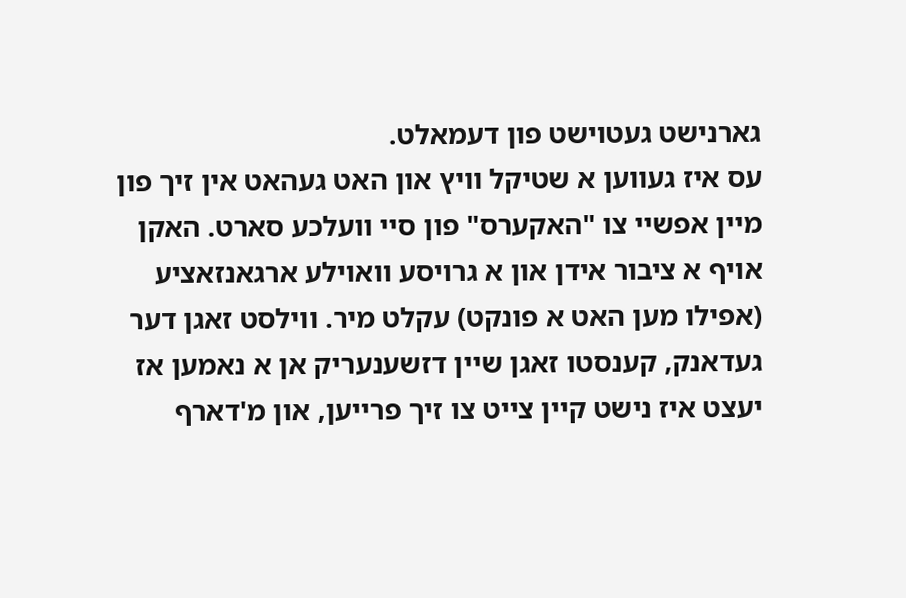גארנישט געטוישט פון דעמאלט.
עס איז געווען א שטיקל וויץ און האט געהאט אין זיך פון מיין אפשיי צו "האקערס" פון סיי וועלכע סארט. האקן אויף א ציבור אידן און א גרויסע וואוילע ארגאנזאציע (אפילו מען האט א פונקט) עקלט מיר. ווילסט זאגן דער געדאנק, קענסטו זאגן שיין דזשענעריק אן א נאמען אז יעצט איז נישט קיין צייט צו זיך פרייען, און מ'דארף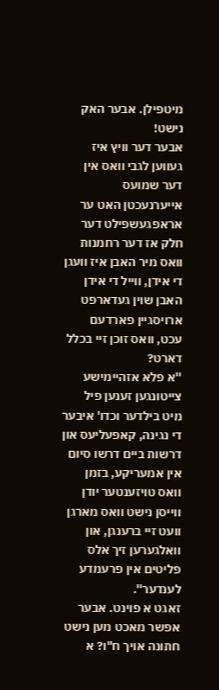מיטפילן. אבער האק נישט!
אבער דער וויץ איז געווען לגבי וואס אין דער שמועס אייערנעכטן האט ער אראפגעשפילט דער חלק אז דער רחמנות וואס מיר האבן איז וועגן די אידן, ווייל די אידן האבן שוין געדארפט ארויסגיין פארדעם עכט, וואס זוכן זיי בכלל דארט?
''א פלא אזהיימישע צייטונגען זענען פיל מיט בילדער וכדו' איבער די נגינה, קאפעליעס און דרשות ביים דרשו סיום אין אמעריקע, בזמן וואס טויזענטער יודן ווייסן נישט וואס מארגן וועט זיי ברענגן, און וואלגערען זיך אלס פליטים אין פרעמדע לענדער''.
זאגט א פוינט. אבער אפשר מאכט מען נישט חתונה אויך ח"ו? א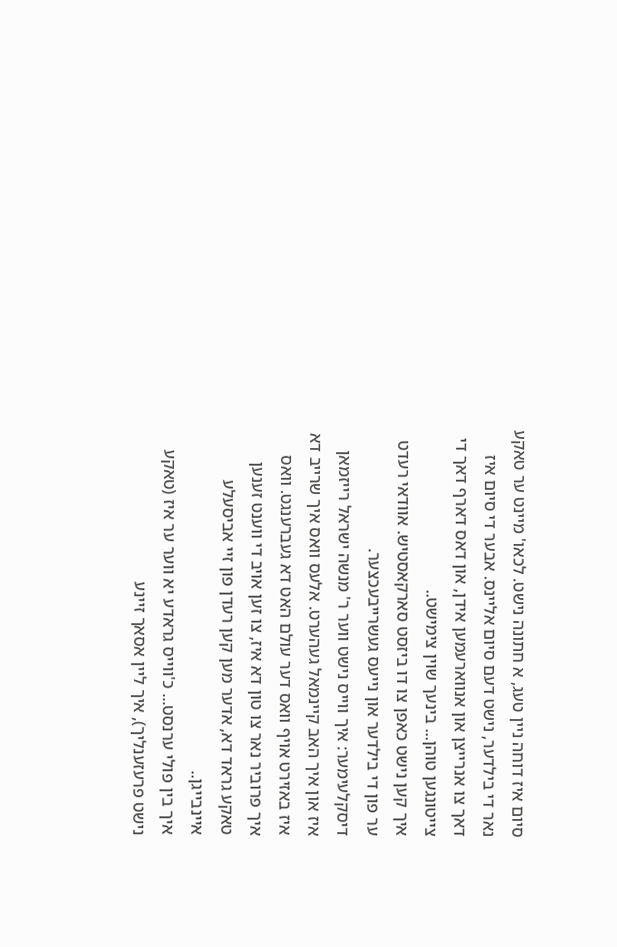סיום איז דוחה ניין טעג, א חתונה נישט. לכאו' מיינט ער טאקע נאר די בילדער, נישט דעם סיום אליינס. אבער די סיום איז דאך צו אנרייצן און אנווארעמען אידן, און דאס דארף דאך די צייטונגען טוהן... בינעך שוין צימישט..
איך קען נישט כאפן צו דו ביזסט סארקאסטיש. אוודאי רעדט ער פון די בילדער און נייעס געשרייבעכצער.
דיסקלעימער: איך ווייס נישט ווער ר' מנשה ישראל רייזמאן איז און איך האב קיינמאל געהערט. אלעס וואס איך שרייב דא איז באזירט אויף וואס דער עולם האט דא געברענגט. וואס איך פרוביר נאר צו טון דא איז, צו זען אויב די ווענט זענען טאקע גראד דא, אדער מען קען רעדן פון זיי אביסעלע איינבייגן..
איך בין פולי ערנסט... כ'ווייס גראדע יא ווער ער איז (טאקע נישט פרעזענליך), איך ליין אסאך זיינע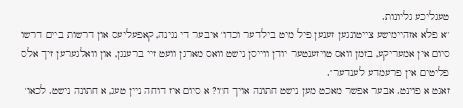טעגליכע גליונות.
''א פלא אזהיימישע צייטונגען זענען פיל מיט בילדער וכדו' איבער די נגינה, קאפעליעס און דרשות ביים דרשו סיום אין אמעריקע, בזמן וואס טויזענטער יודן ווייסן נישט וואס מארגן וועט זיי ברענגן, און וואלגערען זיך אלס פליטים אין פרעמדע לענדער''.
זאגט א פוינט. אבער אפשר מאכט מען נישט חתונה אויך ח"ו? א סיום איז דוחה ניין טעג, א חתונה נישט. לכאו'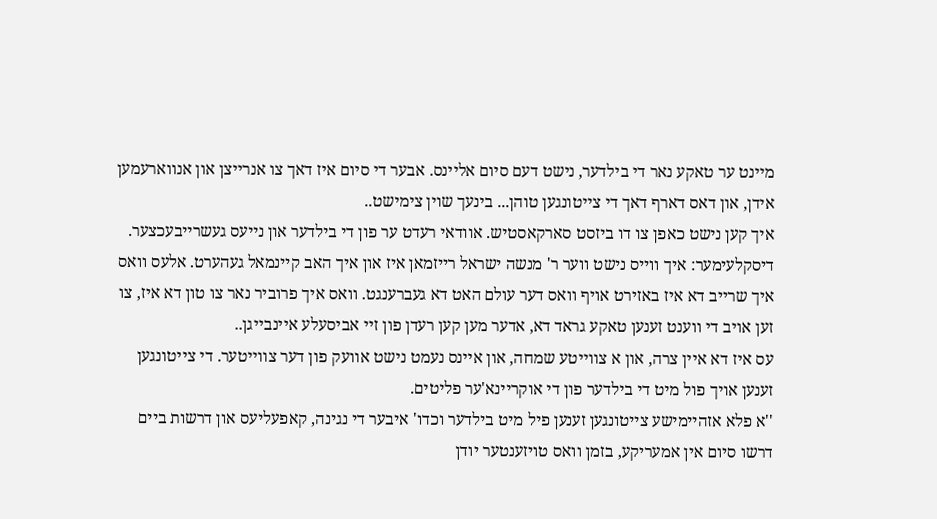מיינט ער טאקע נאר די בילדער, נישט דעם סיום אליינס. אבער די סיום איז דאך צו אנרייצן און אנווארעמען אידן, און דאס דארף דאך די צייטונגען טוהן... בינעך שוין צימישט..
איך קען נישט כאפן צו דו ביזסט סארקאסטיש. אוודאי רעדט ער פון די בילדער און נייעס געשרייבעכצער.
דיסקלעימער: איך ווייס נישט ווער ר' מנשה ישראל רייזמאן איז און איך האב קיינמאל געהערט. אלעס וואס איך שרייב דא איז באזירט אויף וואס דער עולם האט דא געברענגט. וואס איך פרוביר נאר צו טון דא איז, צו זען אויב די ווענט זענען טאקע גראד דא, אדער מען קען רעדן פון זיי אביסעלע איינבייגן..
עס איז דא איין צרה, און א צווייטע שמחה, און איינס נעמט נישט אוועק פון דער צווייטער. די צייטונגען זענען אויך פול מיט די בילדער פון די אוקריינא'ער פליטים.
''א פלא אזהיימישע צייטונגען זענען פיל מיט בילדער וכדו' איבער די נגינה, קאפעליעס און דרשות ביים דרשו סיום אין אמעריקע, בזמן וואס טויזענטער יודן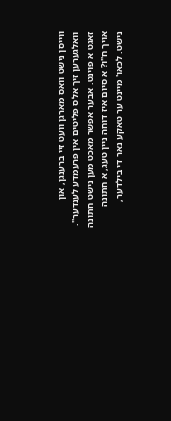ווייסן נישט וואס מארגן וועט זיי ברענגן, און וואלגערען זיך אלס פליטים אין פרעמדע לענדער''.
זאגט א פוינט. אבער אפשר מאכט מען נישט חתונה אויך ח"ו? א סיום איז דוחה ניין טעג, א חתונה נישט. לכאו' מיינט ער טאקע נאר די בילדער,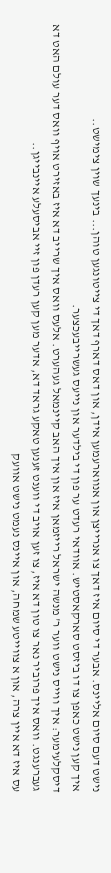נישט דעם סיום אליינס. אבער די סיום איז דאך צו אנרייצן און אנווארעמען אידן, און דאס דארף דאך די צייטונגען טוהן... בינעך שוין צימישט..
איך קען נישט כאפן צו דו ביזסט סארקאסטיש. אוודאי רעדט ער פון די בילדער און נייעס געשרייבעכצער.
דיסקלעימער: איך ווייס נישט ווער ר' מנשה ישראל רייזמאן איז און איך האב קיינמאל געהערט. אלעס וואס איך שרייב דא איז באזירט אויף וואס דער עולם האט דא געברענגט. וואס איך פרוביר נאר צו טון דא איז, צו זען אויב די ווענט זענען טאקע גראד דא, אדער מען קען רעדן פון זיי אביסעלע איינבייגן..
עס איז דא איין צרה, און א צווייטע שמחה, און איינס נעמט נישט אוועק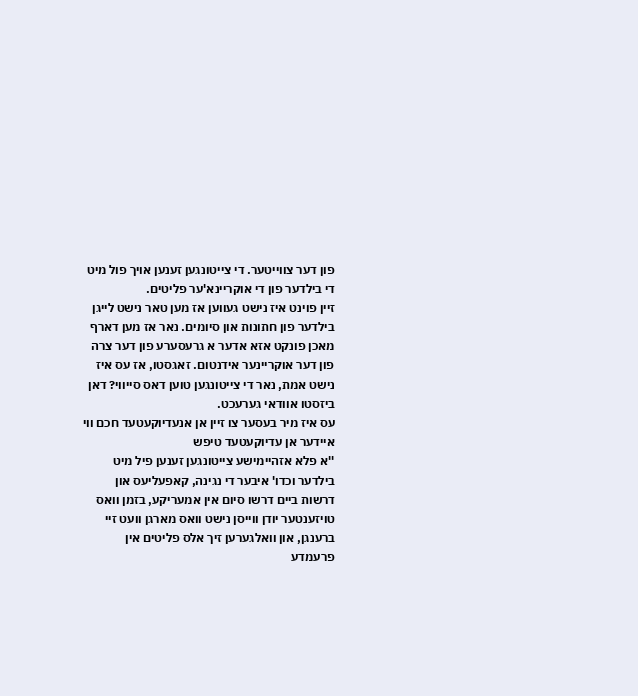פון דער צווייטער. די צייטונגען זענען אויך פול מיט די בילדער פון די אוקריינא'ער פליטים.
זיין פוינט איז נישט געווען אז מען טאר נישט לייגן בילדער פון חתונות און סיומים. נאר אז מען דארף מאכן פונקט אזא אדער א גרעסערע פון דער צרה פון דער אוקריינער אידנטום. זאגסטו, אז עס איז נישט אמת, נאר די צייטונגען טוען דאס סייווי? דאן ביזסטו אוודאי גערעכט.
עס איז מיר בעסער צו זיין אן אנעדיוקעטעד חכם ווי איידער אן עדיוקעטעד טיפש
''א פלא אזהיימישע צייטונגען זענען פיל מיט בילדער וכדו' איבער די נגינה, קאפעליעס און דרשות ביים דרשו סיום אין אמעריקע, בזמן וואס טויזענטער יודן ווייסן נישט וואס מארגן וועט זיי ברענגן, און וואלגערען זיך אלס פליטים אין פרעמדע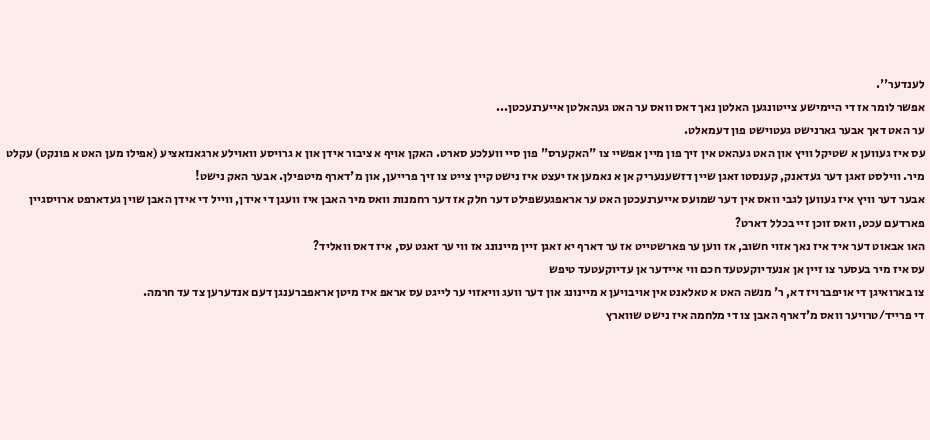לענדער''.
אפשר לומר אז די היימישע צייטונגען האלטן נאך דאס וואס ער האט געהאלטן אייערנעכטן...
ער האט דאך אבער גארנישט געטוישט פון דעמאלט.
עס איז געווען א שטיקל וויץ און האט געהאט אין זיך פון מיין אפשיי צו "האקערס" פון סיי וועלכע סארט. האקן אויף א ציבור אידן און א גרויסע וואוילע ארגאנזאציע (אפילו מען האט א פונקט) עקלט מיר. ווילסט זאגן דער געדאנק, קענסטו זאגן שיין דזשענעריק אן א נאמען אז יעצט איז נישט קיין צייט צו זיך פרייען, און מ'דארף מיטפילן. אבער האק נישט!
אבער דער וויץ איז געווען לגבי וואס אין דער שמועס אייערנעכטן האט ער אראפגעשפילט דער חלק אז דער רחמנות וואס מיר האבן איז וועגן די אידן, ווייל די אידן האבן שוין געדארפט ארויסגיין פארדעם עכט, וואס זוכן זיי בכלל דארט?
האו אבאוט דער איד איז נאך אזוי חשוב, אז ווען ער פארשטייט אז ער דארף יא זאגן זיין מיינונג אז ווי ער זאגט עס, איז דאס וואליד?
עס איז מיר בעסער צו זיין אן אנעדיוקעטעד חכם ווי איידער אן עדיוקעטעד טיפש
צו בארואיגן די אויפברויז דא, ר' מנשה האט א טאלאנט אין אויבויען א מיינונג און דער וועג וויאזוי ער לייגט עס אראפ איז מיטן אראפברענגן דעם אנדערען צד עד חרמה.
די פרייד/טרויער וואס מ'דארף האבן צו די מלחמה איז נישט שווארץ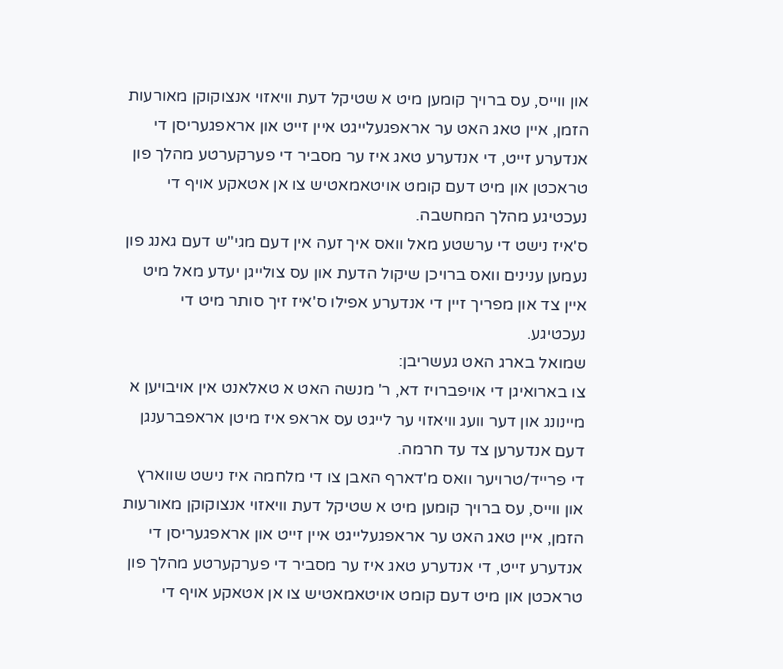און ווייס, עס ברויך קומען מיט א שטיקל דעת וויאזוי אנצוקוקן מאורעות הזמן, איין טאג האט ער אראפגעלייגט איין זייט און אראפגעריסן די אנדערע זייט, די אנדערע טאג איז ער מסביר די פערקערטע מהלך פון טראכטן און מיט דעם קומט אויטאמאטיש צו אן אטאקע אויף די נעכטיגע מהלך המחשבה.
ס'איז נישט די ערשטע מאל וואס איך זעה אין דעם מגי"ש דעם גאנג פון נעמען ענינים וואס ברויכן שיקול הדעת און עס צולייגן יעדע מאל מיט איין צד און מפריך זיין די אנדערע אפילו ס'איז זיך סותר מיט די נעכטיגע.
שמואל בארג האט געשריבן:
צו בארואיגן די אויפברויז דא, ר' מנשה האט א טאלאנט אין אויבויען א מיינונג און דער וועג וויאזוי ער לייגט עס אראפ איז מיטן אראפברענגן דעם אנדערען צד עד חרמה.
די פרייד/טרויער וואס מ'דארף האבן צו די מלחמה איז נישט שווארץ און ווייס, עס ברויך קומען מיט א שטיקל דעת וויאזוי אנצוקוקן מאורעות הזמן, איין טאג האט ער אראפגעלייגט איין זייט און אראפגעריסן די אנדערע זייט, די אנדערע טאג איז ער מסביר די פערקערטע מהלך פון טראכטן און מיט דעם קומט אויטאמאטיש צו אן אטאקע אויף די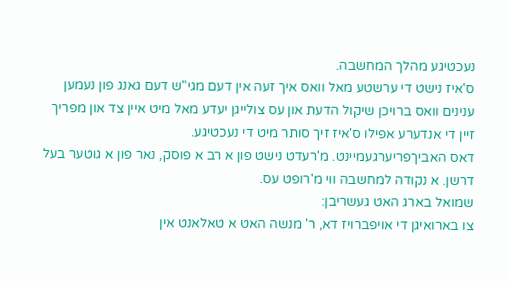נעכטיגע מהלך המחשבה.
ס'איז נישט די ערשטע מאל וואס איך זעה אין דעם מגי"ש דעם גאנג פון נעמען ענינים וואס ברויכן שיקול הדעת און עס צולייגן יעדע מאל מיט איין צד און מפריך זיין די אנדערע אפילו ס'איז זיך סותר מיט די נעכטיגע.
דאס האביךפריערגעמיינט. מ'רעדט נישט פון א רב א פוסק, נאר פון א גוטער בעל דרשן. א נקודה למחשבה ווי מ'רופט עס.
שמואל בארג האט געשריבן:
צו בארואיגן די אויפברויז דא, ר' מנשה האט א טאלאנט אין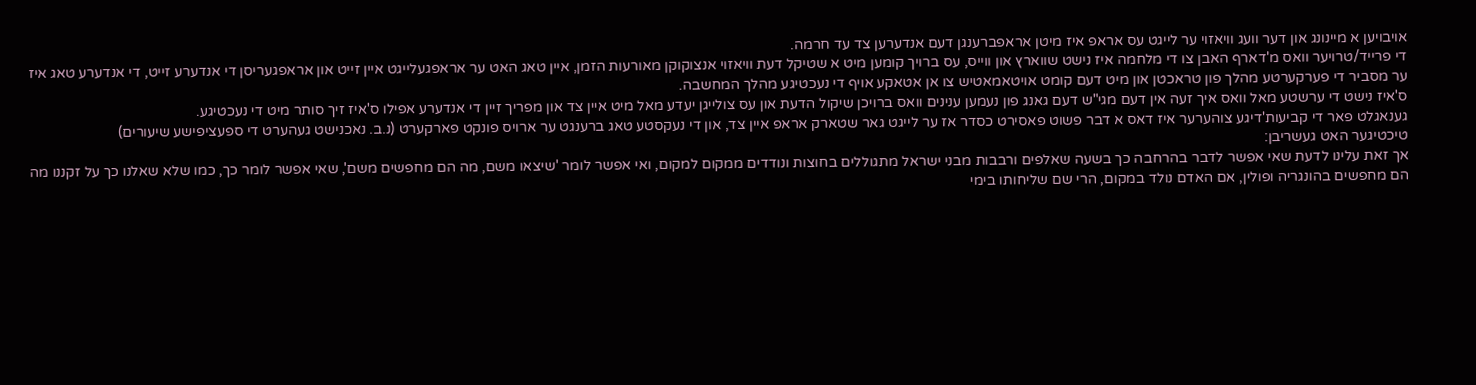אויבויען א מיינונג און דער וועג וויאזוי ער לייגט עס אראפ איז מיטן אראפברענגן דעם אנדערען צד עד חרמה.
די פרייד/טרויער וואס מ'דארף האבן צו די מלחמה איז נישט שווארץ און ווייס, עס ברויך קומען מיט א שטיקל דעת וויאזוי אנצוקוקן מאורעות הזמן, איין טאג האט ער אראפגעלייגט איין זייט און אראפגעריסן די אנדערע זייט, די אנדערע טאג איז ער מסביר די פערקערטע מהלך פון טראכטן און מיט דעם קומט אויטאמאטיש צו אן אטאקע אויף די נעכטיגע מהלך המחשבה.
ס'איז נישט די ערשטע מאל וואס איך זעה אין דעם מגי"ש דעם גאנג פון נעמען ענינים וואס ברויכן שיקול הדעת און עס צולייגן יעדע מאל מיט איין צד און מפריך זיין די אנדערע אפילו ס'איז זיך סותר מיט די נעכטיגע.
גענאגלט פאר די קביעות'דיגע צוהערער איז דאס א דבר פשוט פאסירט כסדר אז ער לייגט גאר שטארק אראפ איין צד, און די נעקסטע טאג ברענגט ער ארויס פונקט פארקערט (נ.ב. נאכנישט געהערט די ספעציפישע שיעורים)
טיכטיגער האט געשריבן:
אך זאת עלינו לדעת שאי אפשר לדבר בהרחבה כך בשעה שאלפים ורבבות מבני ישראל מתגוללים בחוצות ונודדים ממקום למקום, ואי אפשר לומר 'שיצאו משם, מה הם מחפשים משם', שאי אפשר לומר כך, כמו שלא שאלנו כך על זקננו מה הם מחפשים בהונגריה ופולין, אם האדם נולד במקום, הרי שם שליחותו בימי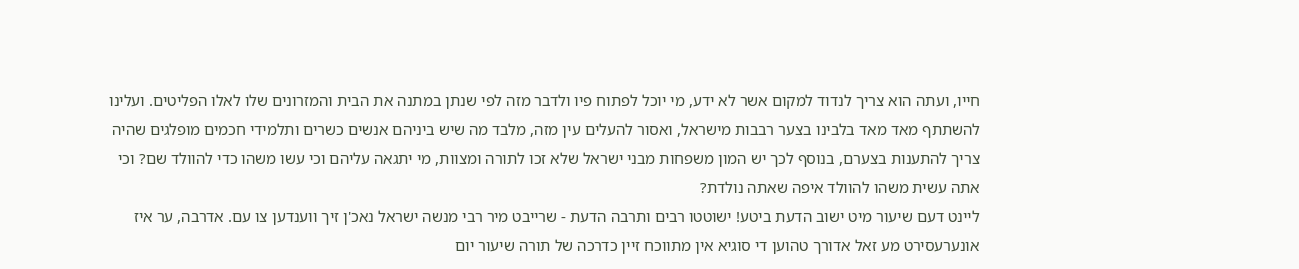חייו, ועתה הוא צריך לנדוד למקום אשר לא ידע, מי יוכל לפתוח פיו ולדבר מזה לפי שנתן במתנה את הבית והמזרונים שלו לאלו הפליטים. ועלינו להשתתף מאד מאד בלבינו בצער רבבות מישראל, ואסור להעלים עין מזה, מלבד מה שיש ביניהם אנשים כשרים ותלמידי חכמים מופלגים שהיה צריך להתענות בצערם, בנוסף לכך יש המון משפחות מבני ישראל שלא זכו לתורה ומצוות, מי יתגאה עליהם וכי עשו משהו כדי להוולד שם? וכי אתה עשית משהו להוולד איפה שאתה נולדת?
ליינט דעם שיעור מיט ישוב הדעת ביטע! ישוטטו רבים ותרבה הדעת - שרייבט מיר רבי מנשה ישראל נאכ'ן זיך ווענדען צו עם. אדרבה, ער איז אונערעסירט מע זאל אדורך טהוען די סוגיא אין מתווכח זיין כדרכה של תורה שיעור יום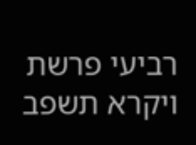רביעי פרשת ויקרא תשפב